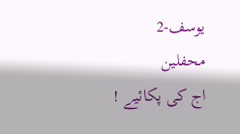یوسف-2
محفلین
اج کی پکائیے !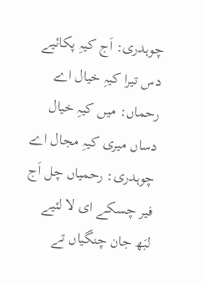چوہدری: اَج کیہِ پکائیے دس تیرا کیہِ خیال اے
رحماں: میں کیہِ خیال دساں میری کیہِ مجال اے
چوہدری: رحمیاں چل اَج فیر چسکے ای لا لئیے
لبَھ جان چنگیاں تے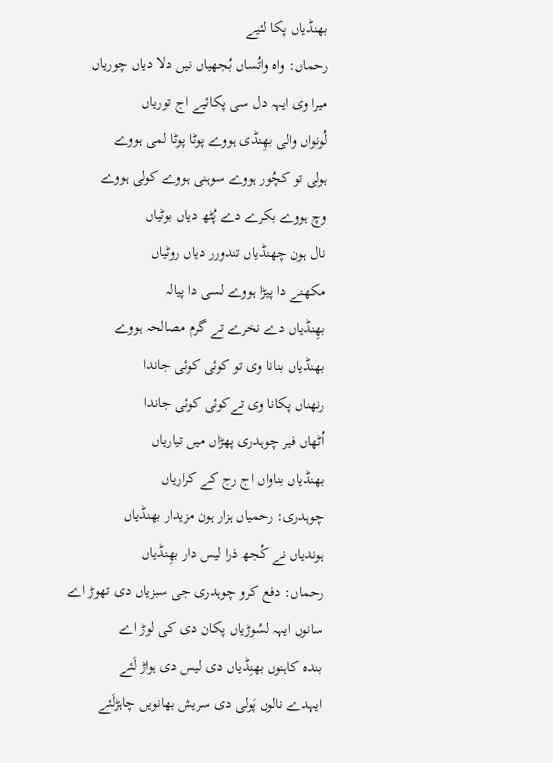بھنڈیاں پکا لئیے
رحماں: واہ واتُساں بُجھیاں نیں دلا دیاں چوریاں
میرا وی ایہہ دل سی پکائیے اج توریاں
لُونواں والی بھِنڈی ہووے پوٹا پوٹا لمی ہووے
ہولی تو کچُور ہووے سوہنی ہووے کولی ہووے
وچ ہووے بکرے دے پُٹھ دیاں بوٹیاں
نال ہون چھنڈیاں تندورر دیاں روٹیاں
مکھنے دا پیڑا ہووے لسی دا پیالہ
بھِنڈیاں دے نخرے تے گرم مصالحہ ہووے
بھنڈیاں بنانا وی تو کوئی کوئی جاندا
رنھناں پکانا وی تےکوئی کوئی جاندا
اُٹھاں فیر چوہدری پھڑاں میں تیاریاں
بھنڈیاں بناواں اج رج کے کراریاں
چوہدری: رحمیاں ہزار ہون مزیدار بھنڈیاں
ہوندیاں نے کُجھ ذرا لیس دار بھِنڈیاں
رحماں: دفع کرو چوہدری جی سبزیاں دی تھوڑ اے
سانوں ایہہ لسُوڑیاں پکان دی کی لوڑ اے
بندہ کاہنوں بھنِڈیاں دی لیس دی ہواڑ لَئے
ایہدے نالوں پَولی دی سریش بھانویں چاہڑلَئے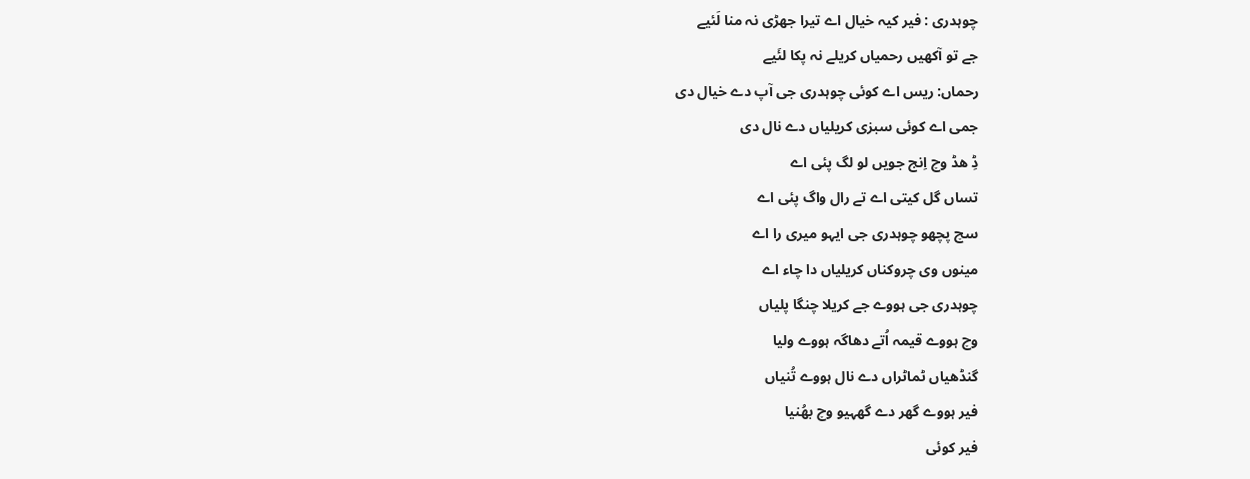چوہدری : فیر کیہ خیال اے تیرا جھڑی نہ منا لَئیے
جے تو آکھیں رحمیاں کریلے نہ پکا لئَیے
رحماں: ریس اے کوئی چوہدری جی آپ دے خیال دی
جمی اے کوئی سبزی کریلیاں دے نال دی
ڈِ ھڈ وچ اِنج جویں لو لگ پئی اے
تساں گل کیتی اے تے رال واگ پئی اے
سچ پچھو چوہدری جی ایہو میری را اے
مینوں وی چروکناں کریلیاں دا چاء اے
چوہدری جی ہووے جے کریلا چنگا پلیاں
وچ ہووے قیمہ اُتے دھاگہ ہووے ولیا
گنڈھیاں ٹماٹراں دے نال ہووے تُنیاں
فیر ہووے گھر دے گھہیو وچ بھُنیا
فیر کوئی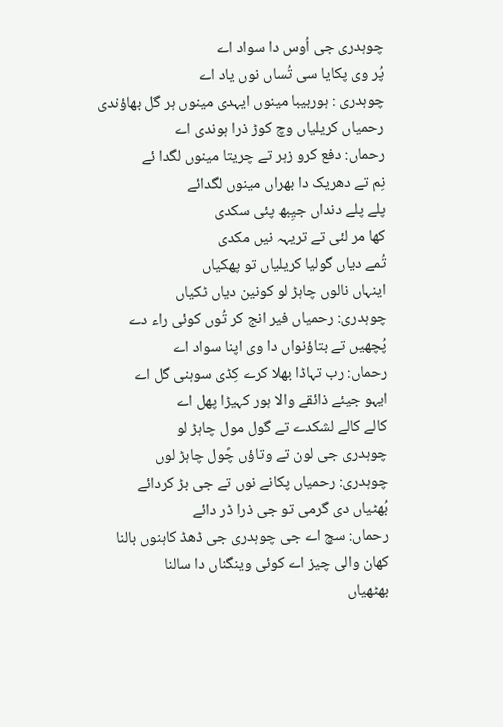چوہدری جی اُوس دا سواد اے
پُر وی پکایا سی تُساں نوں یاد اے
چوہدری : ہوربیبا مینوں ایہدی مینوں ہر گل بھاؤندی
رحمیاں کریلیاں وچ کوڑ ذرا ہوندی اے
رحماں: دفع کرو زہر تے چریتا مینوں لگدا ئے
نِم تے دھریک دا بھراں مینوں لگدائے
پلے پلے دنداں جیِبھ پئی سکدی
کھا مر لئی تے تریہہ نیں مکدی
تُمے دیاں گولیا کریلیاں تو پھکیاں
اینہاں نالوں چاہڑ لو کونین دیاں ٹکیاں
چوہدری: رحمیاں فیر انج کر تُوں کوئی راء دے
پُچھیں تے بتاؤنواں دا وی اپنا سواد اے
رحماں: رب تہاڈا بھلا کرے کِڈی سوہنی گل اے
ایہو جیئے ذائقے والا ہور کہیڑا پھل اے
کالے کالے لشکدے تے گول مول چاہڑ لو
چوہدری جی لون تے وتاؤں چًول چاہڑ لوں
چوہدری: رحمیاں پکانے نوں تے جی بڑ کردائے
بُھٹیاں دی گرمی تو جی ذرا ڈر دائے
رحماں: سچ اے جی چوہدری جی ڈھڈ کاہنوں بالنا
کھان والی چیز اے کوئی وینگناں دا سالنا
بھٹھیاں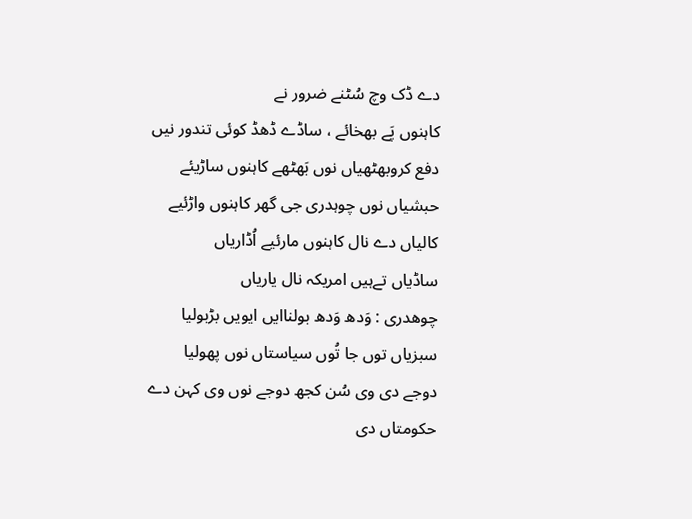دے ڈک وچ سُٹنے ضرور نے
کاہنوں پَے بھخائے ، ساڈے ڈھڈ کوئی تندور نیں
دفع کروبھٹھیاں نوں بَھٹھے کاہنوں ساڑیئے
حبشیاں نوں چوہدری جی گھر کاہنوں واڑئیے
کالیاں دے نال کاہنوں مارئیے اُڈاریاں
ساڈیاں تےہیں امریکہ نال یاریاں
چوھدری : وَدھ وَدھ بولناایں ایویں بڑبولیا
سبزیاں توں جا تُوں سیاستاں نوں پھولیا
دوجے دی وی سُن کجھ دوجے نوں وی کہن دے
حکومتاں دی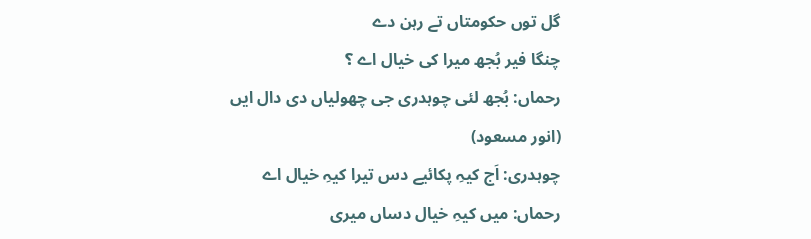گل توں حکومتاں تے رہن دے
چنگا فیر بُجھ میرا کی خیال اے ؟
رحماں: بُجھ لئی چوہدری جی چھولیاں دی دال ایں
(انور مسعود)
چوہدری: اَج کیہِ پکائیے دس تیرا کیہِ خیال اے
رحماں: میں کیہِ خیال دساں میری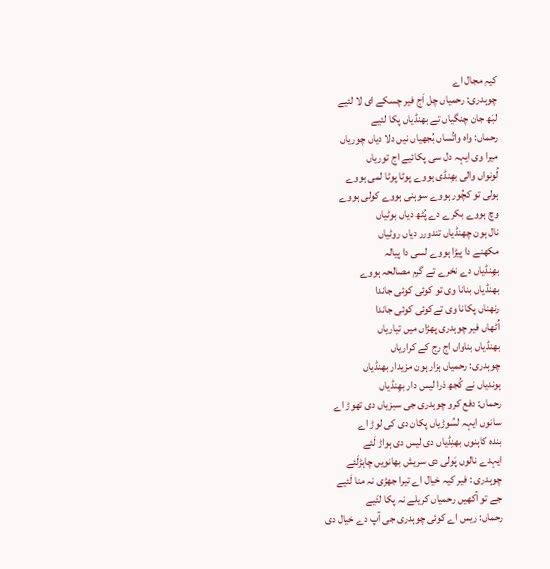کیہِ مجال اے
چوہدری: رحمیاں چل اَج فیر چسکے ای لا لئیے
لبَھ جان چنگیاں تے بھنڈیاں پکا لئیے
رحماں: واہ واتُساں بُجھیاں نیں دلا دیاں چوریاں
میرا وی ایہہ دل سی پکائیے اج توریاں
لُونواں والی بھِنڈی ہووے پوٹا پوٹا لمی ہووے
ہولی تو کچُور ہووے سوہنی ہووے کولی ہووے
وچ ہووے بکرے دے پُٹھ دیاں بوٹیاں
نال ہون چھنڈیاں تندورر دیاں روٹیاں
مکھنے دا پیڑا ہووے لسی دا پیالہ
بھِنڈیاں دے نخرے تے گرم مصالحہ ہووے
بھنڈیاں بنانا وی تو کوئی کوئی جاندا
رنھناں پکانا وی تےکوئی کوئی جاندا
اُٹھاں فیر چوہدری پھڑاں میں تیاریاں
بھنڈیاں بناواں اج رج کے کراریاں
چوہدری: رحمیاں ہزار ہون مزیدار بھنڈیاں
ہوندیاں نے کُجھ ذرا لیس دار بھِنڈیاں
رحماں: دفع کرو چوہدری جی سبزیاں دی تھوڑ اے
سانوں ایہہ لسُوڑیاں پکان دی کی لوڑ اے
بندہ کاہنوں بھنِڈیاں دی لیس دی ہواڑ لَئے
ایہدے نالوں پَولی دی سریش بھانویں چاہڑلَئے
چوہدری : فیر کیہ خیال اے تیرا جھڑی نہ منا لَئیے
جے تو آکھیں رحمیاں کریلے نہ پکا لئَیے
رحماں: ریس اے کوئی چوہدری جی آپ دے خیال دی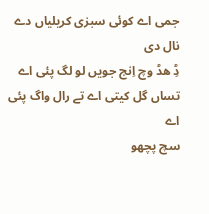جمی اے کوئی سبزی کریلیاں دے نال دی
ڈِ ھڈ وچ اِنج جویں لو لگ پئی اے
تساں گل کیتی اے تے رال واگ پئی اے
سچ پچھو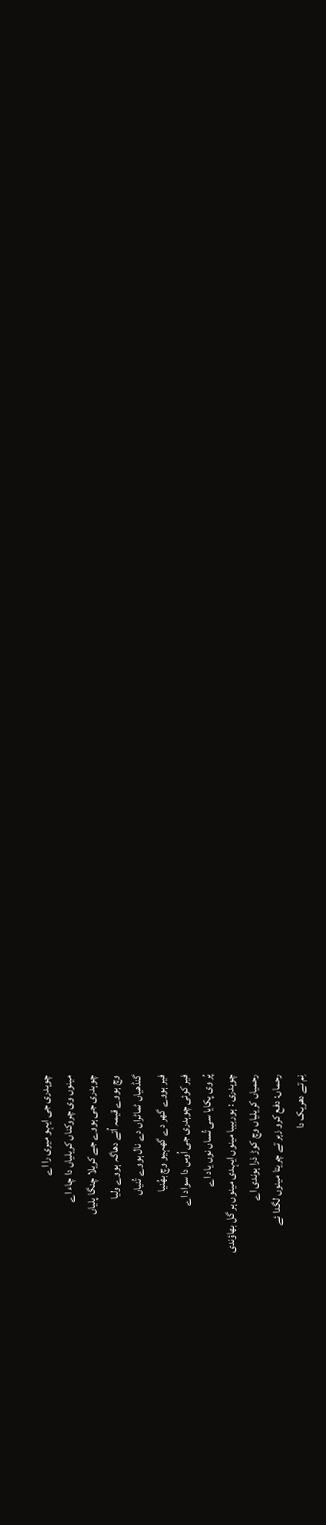چوہدری جی ایہو میری را اے
مینوں وی چروکناں کریلیاں دا چاء اے
چوہدری جی ہووے جے کریلا چنگا پلیاں
وچ ہووے قیمہ اُتے دھاگہ ہووے ولیا
گنڈھیاں ٹماٹراں دے نال ہووے تُنیاں
فیر ہووے گھر دے گھہیو وچ بھُنیا
فیر کوئی چوہدری جی اُوس دا سواد اے
پُر وی پکایا سی تُساں نوں یاد اے
چوہدری : ہوربیبا مینوں ایہدی مینوں ہر گل بھاؤندی
رحمیاں کریلیاں وچ کوڑ ذرا ہوندی اے
رحماں: دفع کرو زہر تے چریتا مینوں لگدا ئے
نِم تے دھریک دا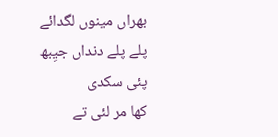بھراں مینوں لگدائے
پلے پلے دنداں جیِبھ پئی سکدی
کھا مر لئی تے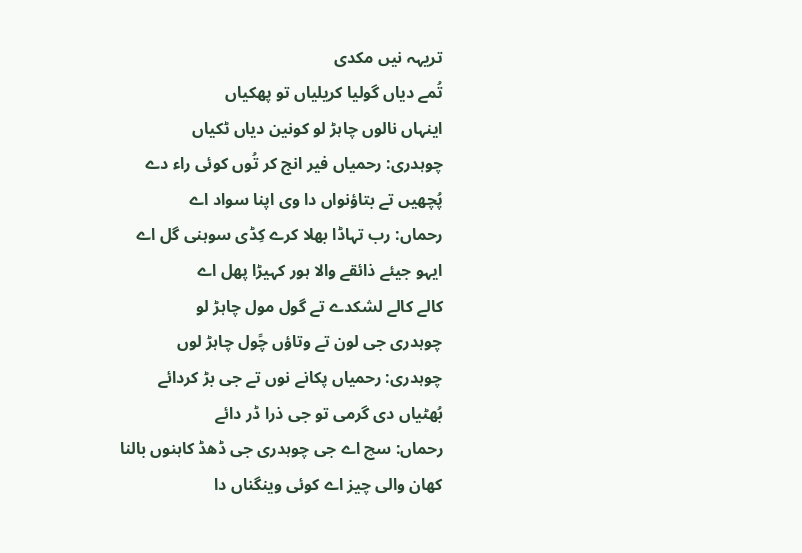تریہہ نیں مکدی
تُمے دیاں گولیا کریلیاں تو پھکیاں
اینہاں نالوں چاہڑ لو کونین دیاں ٹکیاں
چوہدری: رحمیاں فیر انج کر تُوں کوئی راء دے
پُچھیں تے بتاؤنواں دا وی اپنا سواد اے
رحماں: رب تہاڈا بھلا کرے کِڈی سوہنی گل اے
ایہو جیئے ذائقے والا ہور کہیڑا پھل اے
کالے کالے لشکدے تے گول مول چاہڑ لو
چوہدری جی لون تے وتاؤں چًول چاہڑ لوں
چوہدری: رحمیاں پکانے نوں تے جی بڑ کردائے
بُھٹیاں دی گرمی تو جی ذرا ڈر دائے
رحماں: سچ اے جی چوہدری جی ڈھڈ کاہنوں بالنا
کھان والی چیز اے کوئی وینگناں دا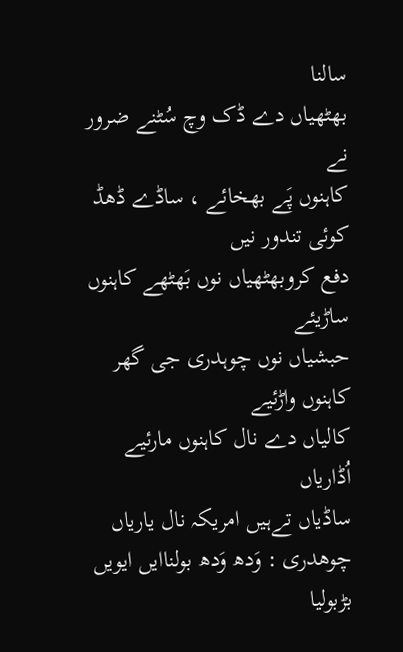سالنا
بھٹھیاں دے ڈک وچ سُٹنے ضرور نے
کاہنوں پَے بھخائے ، ساڈے ڈھڈ کوئی تندور نیں
دفع کروبھٹھیاں نوں بَھٹھے کاہنوں ساڑیئے
حبشیاں نوں چوہدری جی گھر کاہنوں واڑئیے
کالیاں دے نال کاہنوں مارئیے اُڈاریاں
ساڈیاں تےہیں امریکہ نال یاریاں
چوھدری : وَدھ وَدھ بولناایں ایویں بڑبولیا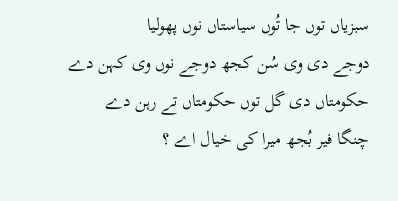سبزیاں توں جا تُوں سیاستاں نوں پھولیا
دوجے دی وی سُن کجھ دوجے نوں وی کہن دے
حکومتاں دی گل توں حکومتاں تے رہن دے
چنگا فیر بُجھ میرا کی خیال اے ؟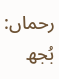رحماں: بُجھ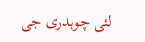لئی چوہدری جی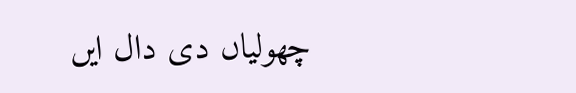چھولیاں دی دال ایں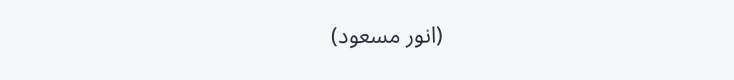(انور مسعود)